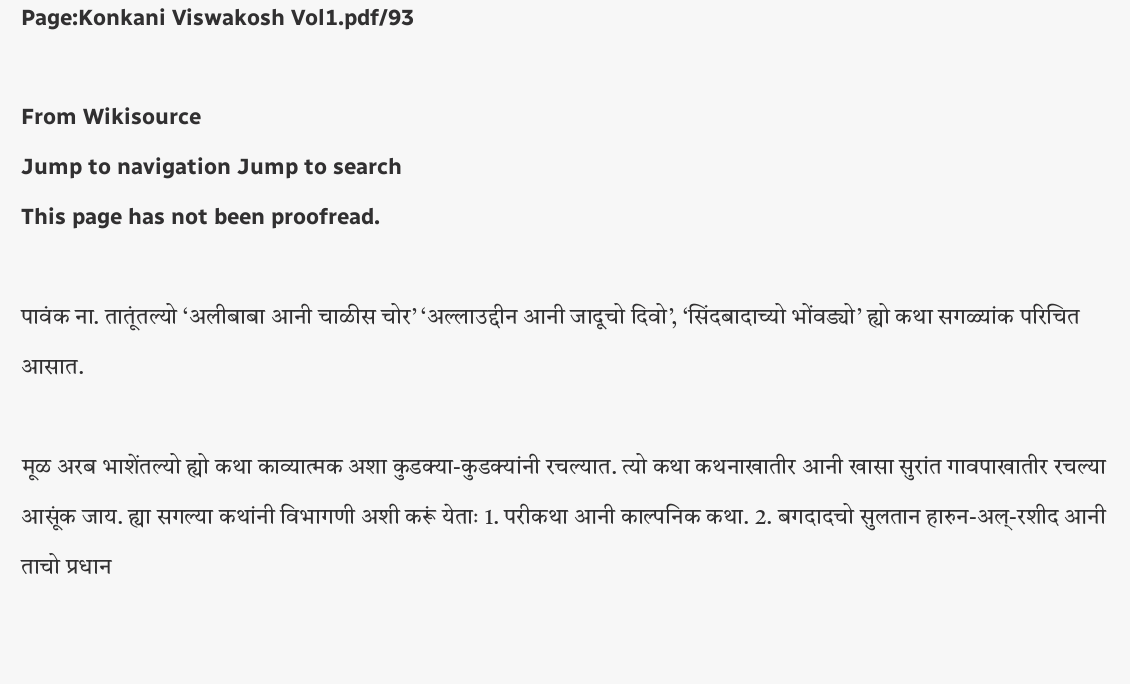Page:Konkani Viswakosh Vol1.pdf/93

From Wikisource
Jump to navigation Jump to search
This page has not been proofread.

पावंक ना. तातूंतल्यो ‘अलीबाबा आनी चाळीस चोर’ ‘अल्लाउद्दीन आनी जादूचो दिवो’, ‘सिंदबादाच्यो भोंवड्यो’ ह्यो कथा सगळ्यांक परिचित आसात.

मूळ अरब भाशेंतल्यो ह्यो कथा काव्यात्मक अशा कुडक्या-कुडक्यांनी रचल्यात. त्यो कथा कथनाखातीर आनी खासा सुरांत गावपाखातीर रचल्या आसूंक जाय. ह्या सगल्या कथांनी विभागणी अशी करूं येताः 1. परीकथा आनी काल्पनिक कथा. 2. बगदादचो सुलतान हारुन-अल्-रशीद आनी ताचो प्रधान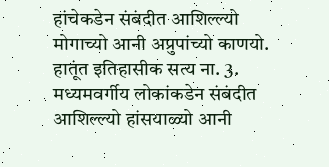हांचेकडेन संबंदीत आशिल्ल्यो मोगाच्यो आनी अप्रुपांच्यो काणयो. हातूंत इतिहासीक सत्य ना. 3. मध्यमवर्गीय लोकांकडेन संबंदीत आशिल्ल्यो हांसयाळ्यो आनी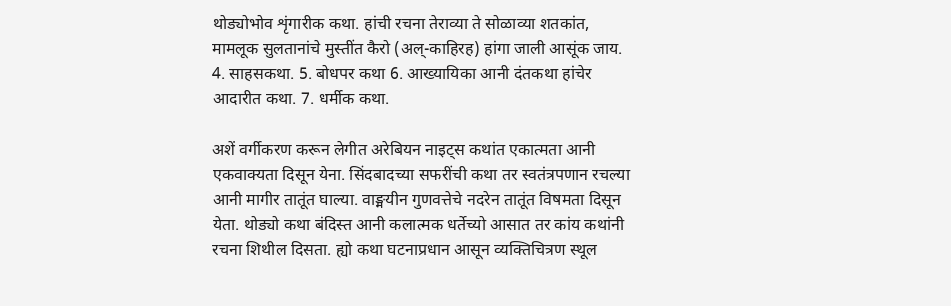थोड्योभोव शृंगारीक कथा. हांची रचना तेराव्या ते सोळाव्या शतकांत, मामलूक सुलतानांचे मुस्तींत कैरो (अल्-काहिरह) हांगा जाली आसूंक जाय. 4. साहसकथा. 5. बोधपर कथा 6. आख्यायिका आनी दंतकथा हांचेर आदारीत कथा. 7. धर्मीक कथा.

अशें वर्गीकरण करून लेगीत अरेबियन नाइट्स कथांत एकात्मता आनी एकवाक्यता दिसून येना. सिंदबादच्या सफरींची कथा तर स्वतंत्रपणान रचल्या आनी मागीर तातूंत घाल्या. वाङ्मयीन गुणवत्तेचे नदरेन तातूंत विषमता दिसून येता. थोड्यो कथा बंदिस्त आनी कलात्मक धर्तेच्यो आसात तर कांय कथांनी रचना शिथील दिसता. ह्यो कथा घटनाप्रधान आसून व्यक्तिचित्रण स्थूल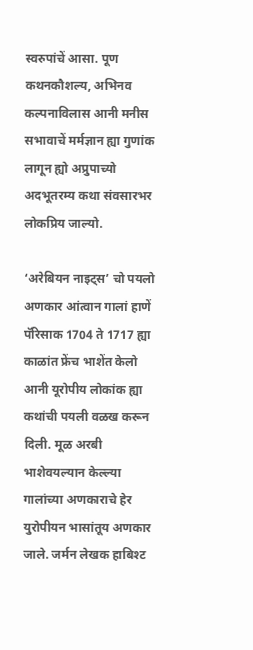स्वरुपांचें आसा. पूण कथनकौशल्य, अभिनव कल्पनाविलास आनी मनीस सभावाचें मर्मज्ञान ह्या गुणांक लागून ह्यो अप्रुपाच्यो अदभूतरम्य कथा संवसारभर लोकप्रिय जाल्यो.

‘अरेबियन नाइट्स’ चो पयलो अणकार आंत्वान गालां हाणें पॅरिसाक 1704 ते 1717 ह्या काळांत फ्रेंच भाशेंत केलो आनी यूरोपीय लोकांक ह्या कथांची पयली वळख करून दिली. मूळ अरबी भाशेवयल्यान केल्ल्या गालांच्या अणकाराचे हेर युरोपीयन भासांतूय अणकार जाले. जर्मन लेखक हाबिश्ट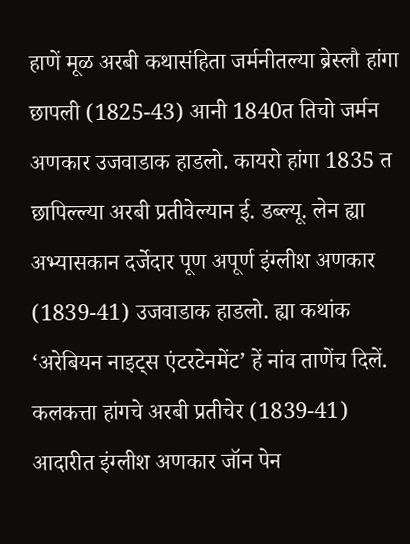हाणें मूळ अरबी कथासंहिता जर्मनीतल्या ब्रेस्लौ हांगा छापली (1825-43) आनी 1840त तिचो जर्मन अणकार उजवाडाक हाडलो. कायरो हांगा 1835 त छापिल्ल्या अरबी प्रतीवेल्यान ई. डब्ल्यू. लेन ह्या अभ्यासकान दर्जेदार पूण अपूर्ण इंग्लीश अणकार (1839-41) उजवाडाक हाडलो. ह्या कथांक ‘अरेबियन नाइट्स एंटरटेनमेंट’ हें नांव ताणेंच दिलें. कलकत्ता हांगचे अरबी प्रतीचेर (1839-41) आदारीत इंग्लीश अणकार जॉन पेन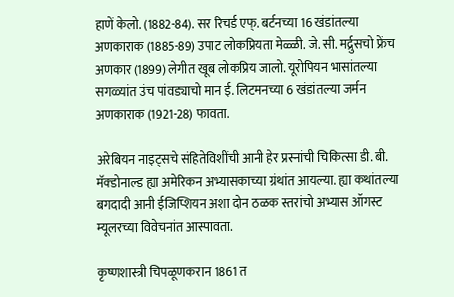हाणें केलो. (1882-84). सर रिचर्ड एफ्. बर्टनच्या 16 खंडांतल्या अणकाराक (1885-89) उपाट लोकप्रियता मेळ्ळी. जे. सी. मर्द्रुसचो फ्रेंच अणकार (1899) लेगीत खूब लोकप्रिय जालो. यूरोपियन भासांतल्या सगळ्यांत उंच पांवड्याचो मान ई. लिटमनच्या 6 खंडांतल्या जर्मन अणकाराक (1921-28) फावता.

अरेबियन नाइट्सचे संहितेविशींची आनी हेर प्रस्नांची चिकित्सा डी. बी. मॅक्डोनाल्ड ह्या अमेरिकन अभ्यासकाच्या ग्रंथांत आयल्या. ह्या कथांतल्या बगदादी आनी ईजिप्शियन अशा दोन ठळक स्तरांचो अभ्यास ऑगस्ट म्यूलरच्या विवेचनांत आस्पावता.

कृष्णशास्त्री चिपळूणकरान 1861 त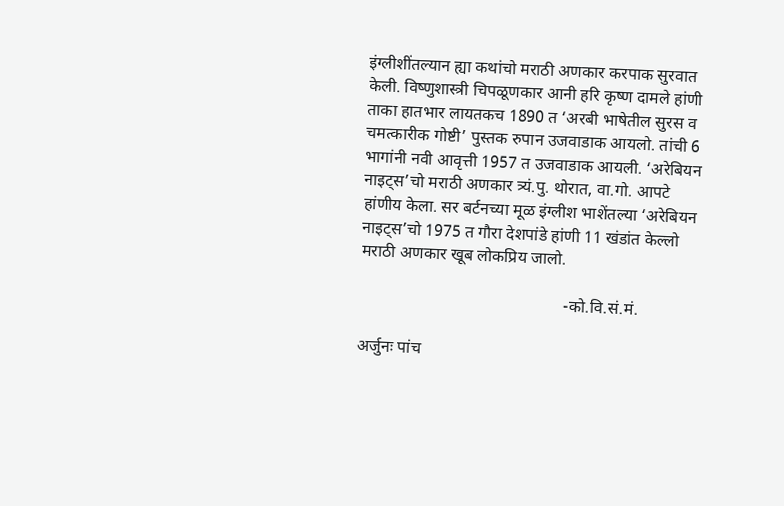इंग्लीशींतल्यान ह्या कथांचो मराठी अणकार करपाक सुरवात केली. विष्णुशास्त्री चिपळूणकार आनी हरि कृष्ण दामले हांणी ताका हातभार लायतकच 1890 त ‘अरबी भाषेतील सुरस व चमत्कारीक गोष्टी’ पुस्तक रुपान उजवाडाक आयलो. तांची 6 भागांनी नवी आवृत्ती 1957 त उजवाडाक आयली. ‘अरेबियन नाइट्स’चो मराठी अणकार त्र्यं.पु. थोरात, वा.गो. आपटे हांणीय केला. सर बर्टनच्या मूळ इंग्लीश भाशेंतल्या ‘अरेबियन नाइट्स’चो 1975 त गौरा देशपांडे हांणी 11 खंडांत केल्लो मराठी अणकार खूब लोकप्रिय जालो.

                                                 -को.वि.सं.मं.

अर्जुनः पांच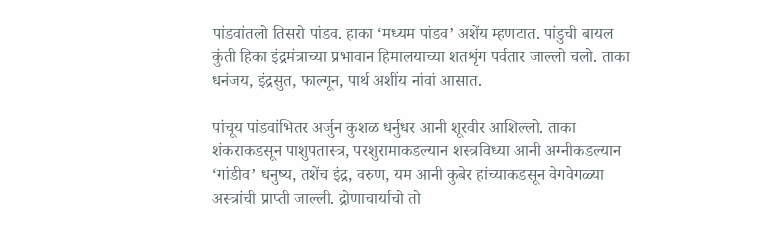पांडवांतलो तिसरो पांडव. हाका ‘मध्यम पांडव’ अशेंय म्हणटात. पांडुची बायल कुंती हिका इंद्रमंत्राच्या प्रभावान हिमालयाच्या शतशृंग पर्वतार जाल्लो चलो. ताका धनंजय, इंद्रसुत, फाल्गून, पार्थ अशींय नांवां आसात.

पांचूय पांडवांभितर अर्जुन कुशळ धर्नुधर आनी शूरवीर आशिल्लो. ताका शंकराकडसून पाशुपतास्त्र, परशुरामाकडल्यान शस्त्रविध्या आनी अग्नीकडल्यान ‘गांडीव’ धनुष्य, तशेंच इंद्र, वरुण, यम आनी कुबेर हांच्याकडसून वेगवेगळ्या अस्त्रांची प्राप्ती जाल्ली. द्रोणाचार्याचो तो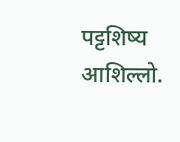पट्टशिष्य आशिल्लो.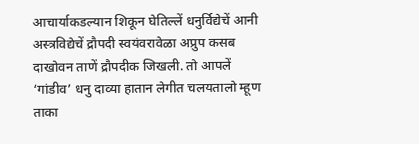आचार्याकडल्यान शिकून घेतिल्लें धनुर्विद्येचें आनी अस्त्रविद्येचें द्रौपदी स्वयंवरावेळा अप्रुप कसब दाखोवन ताणें द्रौपदीक जिखली. तो आपलें ‘गांडीव’ धनु दाव्या हातान लेगीत चलयतालो म्हूण ताका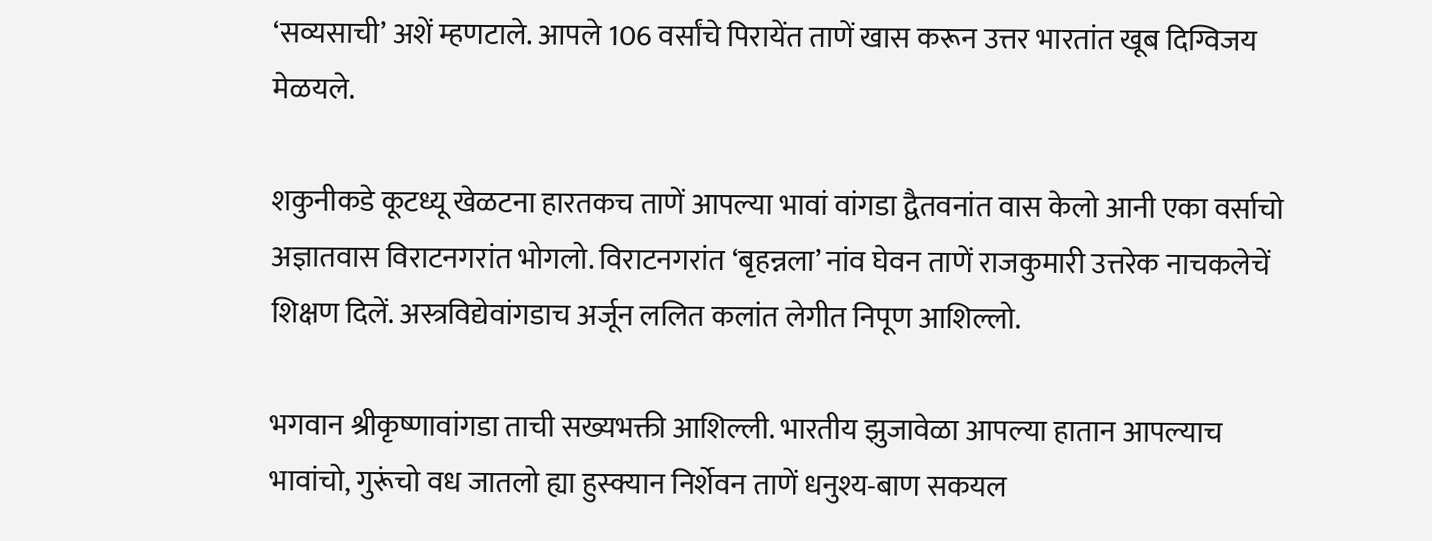‘सव्यसाची’ अशें म्हणटाले. आपले 106 वर्सांचे पिरायेंत ताणें खास करून उत्तर भारतांत खूब दिग्विजय मेळयले.

शकुनीकडे कूटध्यू खेळटना हारतकच ताणें आपल्या भावां वांगडा द्वैतवनांत वास केलो आनी एका वर्साचो अज्ञातवास विराटनगरांत भोगलो. विराटनगरांत ‘बृहन्नला’ नांव घेवन ताणें राजकुमारी उत्तरेक नाचकलेचें शिक्षण दिलें. अस्त्रविद्येवांगडाच अर्जून ललित कलांत लेगीत निपूण आशिल्लो.

भगवान श्रीकृष्णावांगडा ताची सख्यभक्ती आशिल्ली. भारतीय झुजावेळा आपल्या हातान आपल्याच भावांचो, गुरूंचो वध जातलो ह्या हुस्क्यान निर्शेवन ताणें धनुश्य-बाण सकयल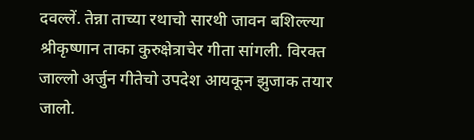दवल्लें. तेन्ना ताच्या रथाचो सारथी जावन बशिल्ल्या श्रीकृष्णान ताका कुरुक्षेत्राचेर गीता सांगली. विरक्त जाल्लो अर्जुन गीतेचो उपदेश आयकून झुजाक तयार जालो.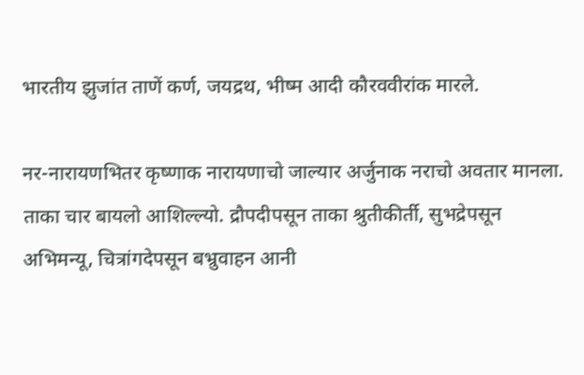भारतीय झुजांत ताणें कर्ण, जयद्रथ, भीष्म आदी कौरववीरांक मारले.

नर-नारायणभितर कृष्णाक नारायणाचो जाल्यार अर्जुनाक नराचो अवतार मानला. ताका चार बायलो आशिल्ल्यो. द्रौपदीपसून ताका श्रुतीकीर्ती, सुभद्रेपसून अभिमन्यू, चित्रांगदेपसून बभ्रुवाहन आनी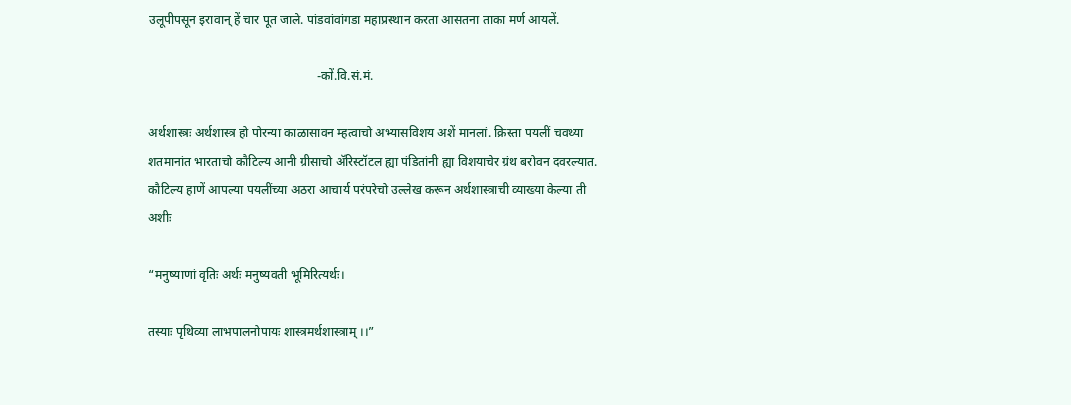उलूपीपसून इरावान् हें चार पूत जाले. पांडवांवांगडा महाप्रस्थान करता आसतना ताका मर्ण आयलें.

                                                      -कों.वि.सं.मं.

अर्थशास्त्रः अर्थशास्त्र हो पोरन्या काळासावन म्हत्वाचो अभ्यासविशय अशें मानलां. क्रिस्ता पयलीं चवथ्या शतमानांत भारताचो कौटिल्य आनी ग्रीसाचो ॲरिस्टॉटल ह्या पंडितांनी ह्या विशयाचेर ग्रंथ बरोवन दवरल्यात. कौटिल्य हाणें आपल्या पयलींच्या अठरा आचार्य परंपरेचो उल्लेख करून अर्थशास्त्राची व्याख्या केल्या ती अशीः

“मनुष्याणां वृतिः अर्थः मनुष्यवती भूमिरित्यर्थः।

तस्याः पृथिव्या लाभपालनोपायः शास्त्रमर्थशास्त्राम् ।।”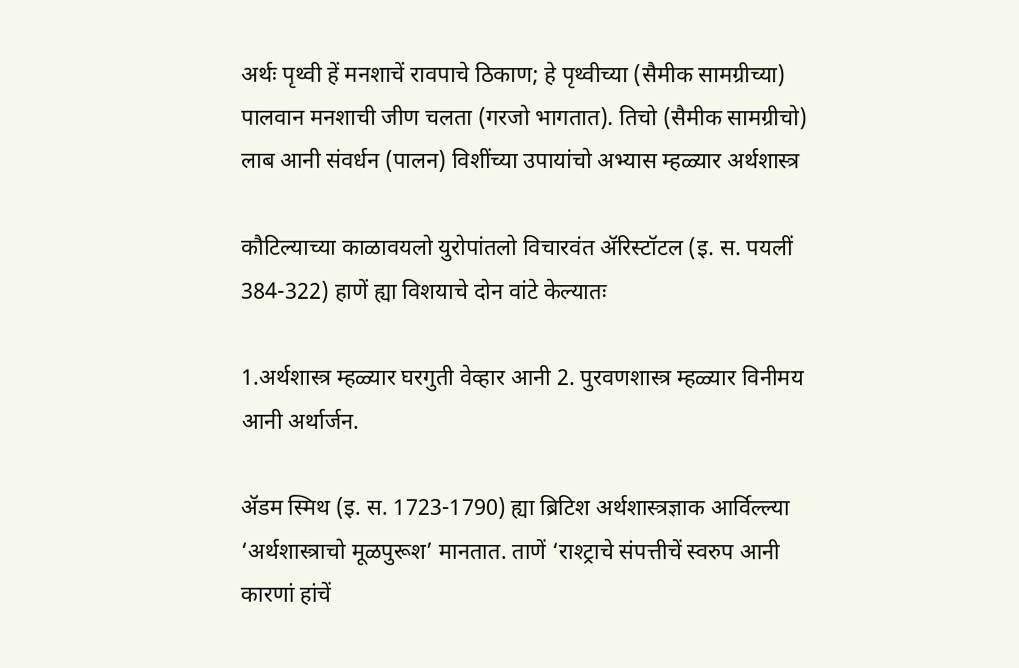अर्थः पृथ्वी हें मनशाचें रावपाचे ठिकाण; हे पृथ्वीच्या (सैमीक सामग्रीच्या) पालवान मनशाची जीण चलता (गरजो भागतात). तिचो (सैमीक सामग्रीचो) लाब आनी संवर्धन (पालन) विशींच्या उपायांचो अभ्यास म्हळ्यार अर्थशास्त्र

कौटिल्याच्या काळावयलो युरोपांतलो विचारवंत ॲरिस्टॉटल (इ. स. पयलीं 384-322) हाणें ह्या विशयाचे दोन वांटे केल्यातः

1.अर्थशास्त्र म्हळ्यार घरगुती वेव्हार आनी 2. पुरवणशास्त्र म्हळ्यार विनीमय आनी अर्थार्जन.

ॲडम स्मिथ (इ. स. 1723-1790) ह्या ब्रिटिश अर्थशास्त्रज्ञाक आर्विल्ल्या ‘अर्थशास्त्राचो मूळपुरूश’ मानतात. ताणें ‘राश्ट्राचे संपत्तीचें स्वरुप आनी कारणां हांचें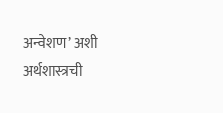अन्वेशण’ अशी अर्थशास्त्रची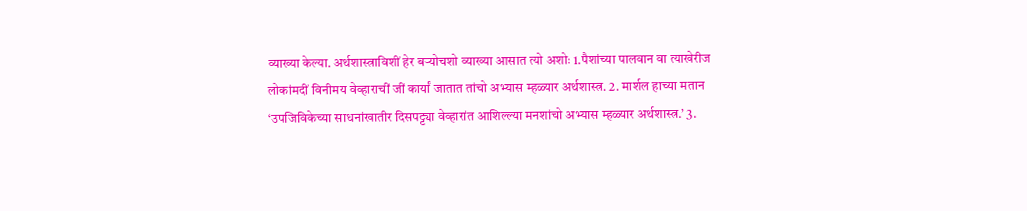व्याख्या केल्या. अर्थशास्त्राविशीं हेर बऱ्योचशो व्याख्या आसात त्यो अशोः 1.पैशांच्या पालवान वा त्याखेरीज लोकांमदीं विनीमय वेव्हाराचीं जीं कार्यां जातात तांचो अभ्यास म्हळ्यार अर्थशास्त्र. 2. मार्शल हाच्या मतान ‘उपजिविकेच्या साधनांखातीर दिसपट्ट्या वेव्हारांत आशिल्ल्या मनशांचो अभ्यास म्हळ्यार अर्थशास्त्र.’ 3.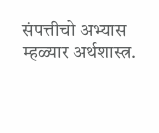संपत्तीचो अभ्यास म्हळ्यार अर्थशास्त्र.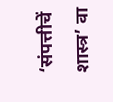‘संपत्तीचें शास्त्र’ वा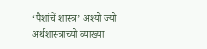‘पैशांचें शास्त्र’ अश्यो ज्यो अर्थशास्त्राच्यो व्याख्या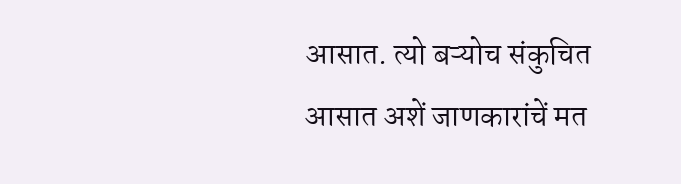आसात. त्यो बऱ्योच संकुचित आसात अशें जाणकारांचें मत